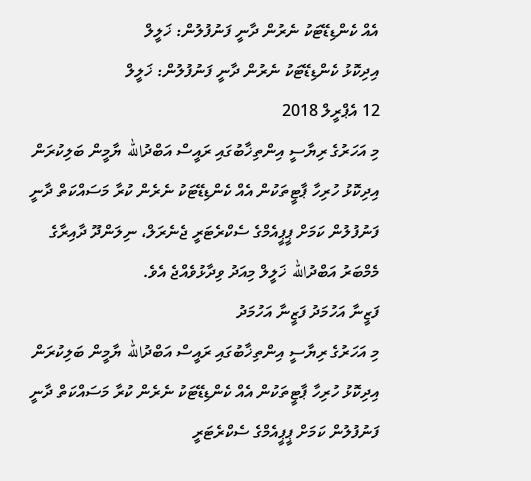އެއް ކެންޑިޑޭޓަކު ނެރުން ދާނީ ފަނުފުލުން: ޚަލީލް
އިދިކޮޅު ކެންޑިޑޭޓަކު ނެރުން ދާނީ ފަނުފުލުން: ޚަލީލް
12 އެޕްރީލް 2018
މި އަހަރުގެ ރިޔާސީ އިންތިޚާބުގައި ރައީސް އަބްދުالله ޔާމީން ބަލިކުރަން އިދިކޮޅު ހުރިހާ ޕާޓީތަކުން އެއް ކެންޑިޑޭޓަކު ނެރެން ކުރާ މަސައްކަތް ދާނީ ފަނުފުލުން ކަމަށް ޕީޕީއެމްގެ ސެކްރެޓަރީ ޖެނެރަލް، ނިލަންދޫ ދާއިރާގެ މެމްބަރު އަބްދުالله ޚަލީލް މިއަދު ވިދާޅުވެއްޖެ އެވެ.
ފަޒީނާ އަހުމަދު ފަޒީނާ އަހުމަދު
މި އަހަރުގެ ރިޔާސީ އިންތިޚާބުގައި ރައީސް އަބްދުالله ޔާމީން ބަލިކުރަން އިދިކޮޅު ހުރިހާ ޕާޓީތަކުން އެއް ކެންޑިޑޭޓަކު ނެރެން ކުރާ މަސައްކަތް ދާނީ ފަނުފުލުން ކަމަށް ޕީޕީއެމްގެ ސެކްރެޓަރީ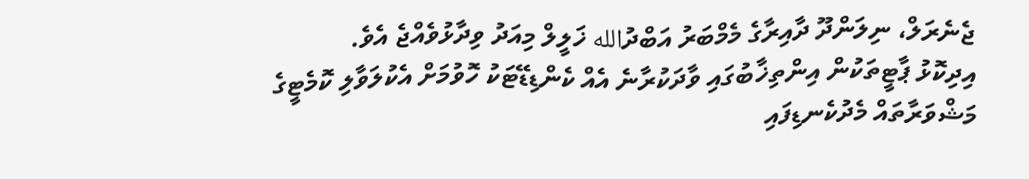ޖެނެރަލް، ނިލަންދޫ ދާއިރާގެ މެމްބަރު އަބްދުالله ޚަލީލް މިއަދު ވިދާޅުވެއްޖެ އެވެ.
އިދިކޮޅު ޕާޓީތަކުން އިންތިޚާބުގައި ވާދަކުރާނެ އެއް ކެންޑިޑޭޓަކު ހޮވުމަށް އެކުލަވާލި ކޮމެޓީގެ މަޝްވަރާތައް މެދުކެނޑިފައި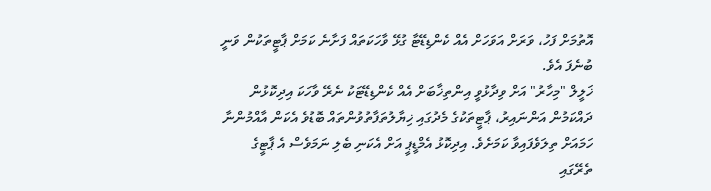އޮތުމަށް ފަހު، ވަރަށް އަވަހަށް އެއް ކެންޑިޑޭޓާ ގުޅޭ ވާހަކަތައް ފަށާނެ ކަމަށް ޕާޓީތަކުން ވަނީ ބުނެފަ އެވެ.
ޚަލީލް "މިހާރު" އަށް ވިދާޅުވީ އިންތިޚާބަށް އެއް ކެންޑިޑޭޓަކު ނެރޭ ވާހަކަ އިދިކޮޅުން ދައްކަމުން އަންނައިރު، ޕާޓީތަކުގެ މެދުގައި ޚިޔާލުތަފާތުވުންތައް ބޮޑުވެ އެކަން އާއްމުންނާ ހަމައަށް ތިލަވެފައިވާ ކަމަށެވެ. އިދިކޮޅު އެމްޑީޕީ އަށް އެކަނި ބެލި ނަމަވެސް އެ ޕާޓީގެ ތެރޭގައި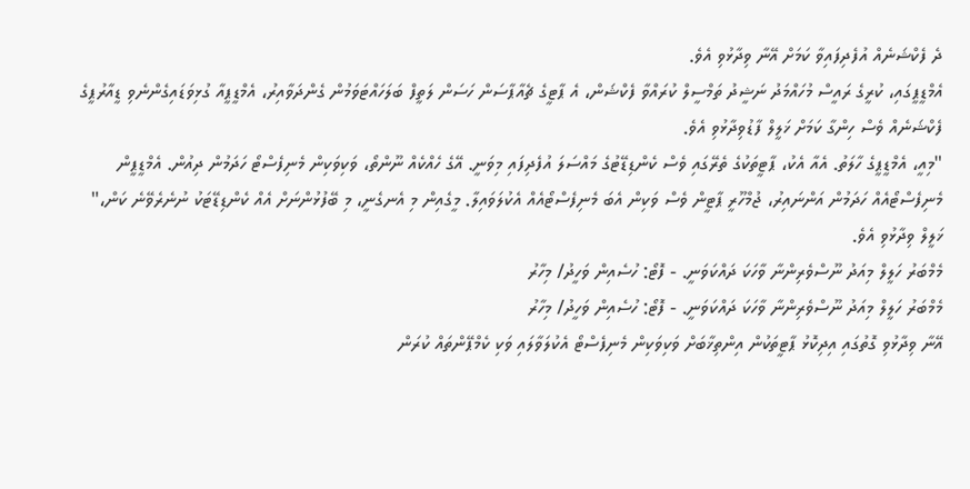ދެ ފެކްޝަނެއް އުފެދިފައިވާ ކަމަށް އޭނާ ވިދާޅުވި އެވެ.
އެމްޑީޕީގައި، ކުރީގެ ރައީސް މުހައްމަދު ނަޝީދު ތަމްސީލް ކުރައްވާ ފެކްޝަން، އެ ޕާޓީގެ ޗެއާޕާސަން ހަސަން ލަތީފް ބަލަހައްޓަވަމުން ގެންދަވާއިރު، އެމްޑީޕީއާ ގުޅިވަޑައިގެންނެވި ޑީއާރުޕީގެ ފެކްޝަނެއް ވެސް ހިންގާ ކަމަށް ޚަލީލް ފާޑުވިދާޅުވި އެވެ.
"މިއީ، އެމްޑީޕީގެ ހާލަތު. އެއާ އެކު، ޕާޓީތަކުގެ ތެރޭގައި ވެސް ކެންޑިޑޭޓުގެ މައްސަލަ އުފެދިފައި މިވަނީ. އޭގެ ހެއްކެއް ނޫންތޯ، ވަކިވަކިން މެނިފެސްޓޯ ހަދަމުން ދިއުން. އެމްޑީޕީން މެނިފެސްޓޯއެއް ހަދަމުން އަންނައިރު، ޖުމްހޫރީ ޕާޓީން ވެސް ވަކިން އެބަ މެނިފެސްޓޯއެއް އެކުލަވައިލާ. މީގެއިން މި އެނގެނީ، މި ބޭފުޅުންނަށް އެއް ކެންޑިޑޭޓަކު ނުނެރެވޭނެ ކަން،" ޚަލީލް ވިދާޅުވި އެވެ.
މެމްބަރު ހަލީލް މިއަދު ނޫސްވެރިންނާ ވާހަކަ ދައްކަވަނީ. - ފޮޓޯ: ހުސެއިން ވަހީދު/ މިހާރު
މެމްބަރު ހަލީލް މިއަދު ނޫސްވެރިންނާ ވާހަކަ ދައްކަވަނީ. - ފޮޓޯ: ހުސެއިން ވަހީދު/ މިހާރު
އޭނާ ވިދާޅުވި ގޮތުގައި އިދިކޮޅު ޕާޓީތަކުން އިންތިޚާބަށް ވަކިވަކިން މެނިފެސްޓޯ އެކުލަވާލައި ވަކި ކެމްޕޭންތައް ކުރަން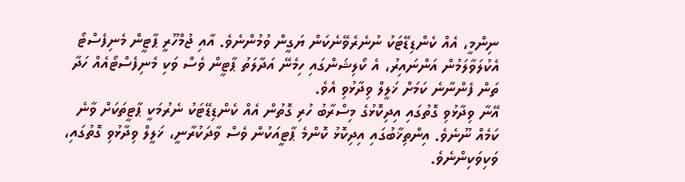ނިންމީ، އެއް ކެންޑިޑޭޓަކު ނުނެރެވޭނެކަން ޔަގީން ވުމުންނެވެ. އާއި ޖުމްހޫރީ ޕާޓީން މެނިފެސްޓޯ އެކުލަވާލަމުން އަންނައިރު، އެ ކޯލިޝަންގައި ހިމެނޭ އަދާލަތު ޕާޓީން ވެސް ވަކި މެނިފެސްޓޯއެއް ހަދާ ތަން ފެންނާނެ ކަމަށް ޚަލީލް ވިދާޅުވި އެވެ.
އޭނާ ވިދާޅުވި ގޮތުގައި އިދިކޮޅުގެ މިސްރާބު ހުރި ގޮތުން އެއް ކެންޑިޑޭޓަކު ނެރުމަކީ ޕާޓީތަކަށް ވާނެ ކަމެއް ނޫނެވެ. އިންތިޚާބުގައި އިދިކޮޅު ކޮންމެ ޕާޓީއަކުން ވެސް ވާދަކުރާނީ، ޚަލީލް ވިދާޅުވި ގޮތުގައި، ވަކިވަކިންނެވެ.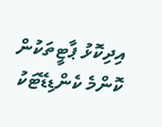އިދިކޮޅު ޕާޓީތަކުން ކޮންމެ ކެންޑިޑޭޓަކު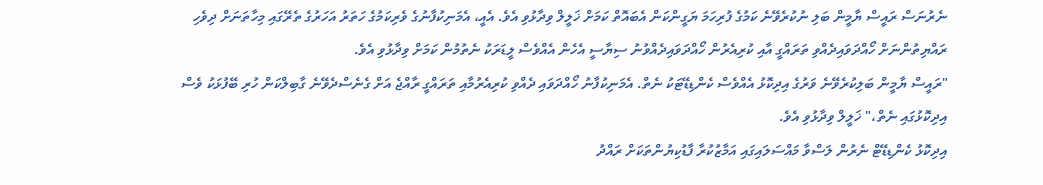ނެރުނަސް ރައީސް ޔާމީން ބަލި ނުކުރެވޭނެ ކަމުގެ ފުރިހަމަ ޔަގީންކަން އެބައޮތް ކަމަށް ޚަލީލް ވިދާޅުވި އެވެ. އެއީ، އެމަނިކުފާނުގެ ވެރިކަމުގެ ހަތަރު އަހަރުގެ ތެރޭގައި މިހާތަނަށް ދިވެހި ރައްޔިތުންނަށް ހޯއްދަވައިދެއްވި ތަރައްގީ އާއި ކުރިއެރުން ހޯއްދަވައިދެއްވުނު ސިޔާސީ އެހެން އެއްވެސް ލީޑަރަކު ނެތުމުން ކަމަށް ވިދާޅުވި އެވެ.
"ރައީސް ޔާމީން ބަލިކުރެވޭނެ ވަރުގެ އިދިކޮޅު އެއްވެސް ކެންޑިޑޭޓަކު ނެތް. އެމަނިކުފާނު ހޯއްދަވައި ދެއްވި ކުރިއެރުމާއި ތަރައްގީ ރާއްޖެ އަށް ގެނެސްދެވޭނެ ގާބިލްކަން ހުރި ބޭފުޅަކު ވެސް އިދިކޮޅުގައި ނެތް،" ޚަލީލް ވިދާޅުވި އެވެ.
އިދިކޮޅު ކެންޑިޑޭޓް ނެރުން ލަސްވާ މައްސަލައިގައި އަމާޒުކުރާ ފާޑުކިޔުންތަކަށް ރައްދު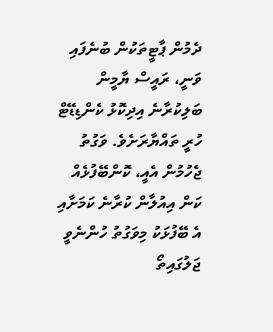ދެމުން ޕާޓީތަކުން ބުނެފައި ވަނީ، ރައީސް ޔާމީން ބަލިކުރާނެ އިދިކޮޅު ކެންޑިޑޭޓް ހުރީ ތައްޔާރަށެވެ. ވަގުތު ޖެހުމުން އެއީ، ކޮންބޭފުޅެއް ކަން އިއުލާން ކުރާނެ ކަމަށާއި އެ ބޭފުޅަކު މިވަގުތު ހުންނެވީ ޖަލުގައިތޯ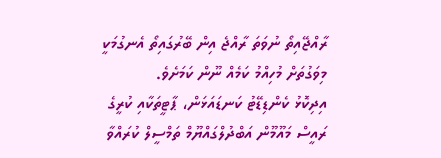ރާއްޖޭއިތޯ ނުވަތަ ރާއްޖެ އިން ބޭރުގައިތޯ އެނގުމަކީ މިވަގުތަށް މުހިއްމު ކަމެއް ނޫން ކަމަށެވެ.
އިދިކޮޅު ކެންޑިޑޭޓު ކަނޑައަޅަން، ޕާޓީތަކާއި ކުރީގެ ރައީސް މައޫމޫން އަބްދުލްގައްޔޫމް ތަމްސީލް ކުރައްވާ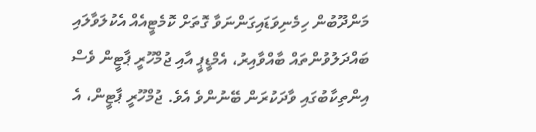މަންދޫބުން ހިމެނިވަޑައިގަންނަވާ ގޮތަށް ކޮމެޓީއެއް އެކުލަވާލައި ބައްދަލުވުންތައް ބާއްވާއިރު، އެމްޑީޕީ އާއި ޖުމްހޫރީ ޕާޓީން ވެސް އިންތިކާބުގައި ވާދަކުރަން ބޭނުންވެ އެވެ. ޖުމްހޫރީ ޕާޓީން، އެ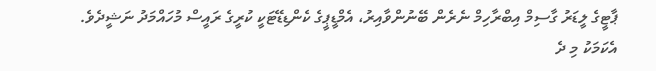ޕާޓީގެ ލީޑަރު ގާސިމް އިބްރާހިމް ނެރެން ބޭނުންވާއިރު، އެމްޑީޕީގެ ކެންޑިޑޭޓަކީ ކުރީގެ ރައީސް މުހައްމަދު ނަޝީދެވެ.
އެކަމަކު މި ދެ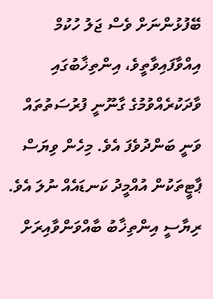ބޭފުޅުންނަށް ވެސް ޖަލު ހުކުމް އިއްވާފައިވާތީވެ، އިންތިޚާބުގައި ވާދަކުރެއްވުމުގެ ގާނޫނީ ފުރުސަތުތައް ވަނީ ބަންދުވެފަ އެވެ. މިހެން ވިޔަސް ޕާޓީތަކުން އުއްމީދު ކަނޑައެއް ނުލަ އެވެ. ރިޔާސީ އިންތިޚާބު ބާއްވަންވާއިރަށް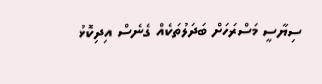ސިޔާސީ މަސްރަހަށް ބަދަލުތަކެއް ގެނެސް އިދިކޮޅު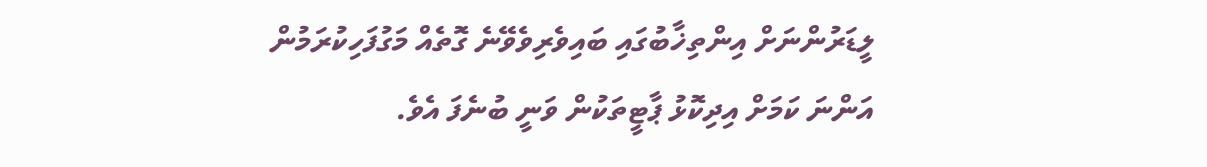ލީޑަރުންނަށް އިންތިޚާބުގައި ބައިވެރިވެވޭނެ ގޮތެއް މަގުފަހިކުރަމުން އަންނަ ކަމަށް އިދިކޮޅު ޕާޓީތަކުން ވަނީ ބުނެފަ އެވެ.